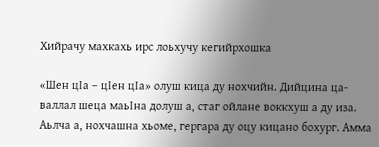Хийрачу махкахь ирс лоьхучу кегийрхошка

«Шен цIа – цIен цIа» олуш кица ду нохчийн. Дийцина ца-валлал шеца маьIна долуш а, стаг ойлане воккхуш а ду иза. Аьлча а, нохчашна хьоме, гергара ду оцу кицано бохург. Амма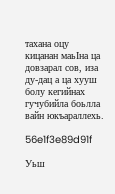тахана оцу кицанан маьIна ца довзарал сов, иза ду-дац а ца хууш болу кегийнах гучубийла боьлла вайн юкъараллехь.

56e1f3e89d91f

Уьш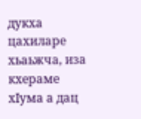дукха цахиларе хьаьжча, иза кхераме хIума а дац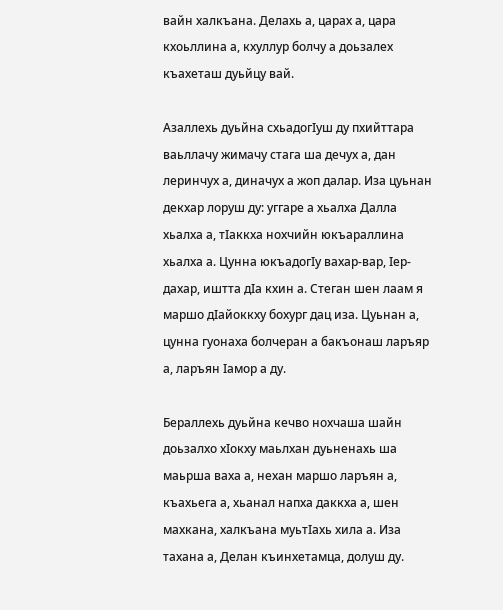вайн халкъана. Делахь а, царах а, цара кхоьллина а, кхуллур болчу а доьзалех къахеташ дуьйцу вай.

Азаллехь дуьйна схьадогIуш ду пхийттара ваьллачу жимачу стага ша дечух а, дан леринчух а, диначух а жоп далар. Иза цуьнан декхар лоруш ду: уггаре а хьалха Далла хьалха а, тIаккха нохчийн юкъараллина хьалха а. Цунна юкъадогIу вахар-вар, Iер-дахар, иштта дIа кхин а. Стеган шен лаам я маршо дIайоккху бохург дац иза. Цуьнан а, цунна гуонаха болчеран а бакъонаш ларъяр а, ларъян Iамор а ду.

Бераллехь дуьйна кечво нохчаша шайн доьзалхо хIокху маьлхан дуьненахь ша маьрша ваха а, нехан маршо ларъян а, къахьега а, хьанал напха даккха а, шен махкана, халкъана муьтIахь хила а. Иза тахана а, Делан къинхетамца, долуш ду.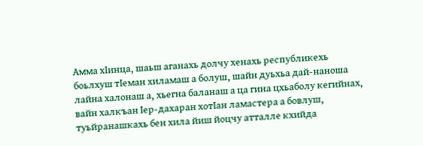Амма хIинца, шаьш аганахь долчу хенахь республикехь боьлхуш тIеман хиламаш а болуш, шайн дуьхьа дай-наноша лайна халонаш а, хьегна баланаш а ца гина цхьаболу кегийнах, вайн халкъан Iер-дахаран хотIан ламастера а бовлуш, туьйранашкахь бен хила йиш йоцчу атталле кхийда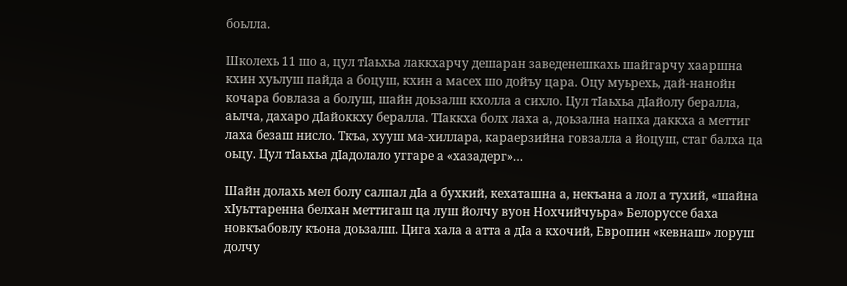боьлла.

Школехь 11 шо а, цул тIаьхьа лаккхарчу дешаран заведенешкахь шайгарчу хааршна кхин хуьлуш пайда а боцуш, кхин а масех шо дойъу цара. Оцу муьрехь, дай-нанойн кочара бовлаза а болуш, шайн доьзалш кхолла а сихло. Цул тIаьхьа дIайолу бералла, аьлча, дахаро дIайоккху бералла. ТIаккха болх лаха а, доьзална напха даккха а меттиг лаха безаш нисло. Ткъа, хууш ма-хиллара, караерзийна говзалла а йоцуш, стаг балха ца оьцу. Цул тIаьхьа дIадолало уггаре а «хазадерг»…

Шайн долахь мел болу салпал дIа а бухкий, кехаташна а, некъана а лол а тухий, «шайна хIуьттаренна белхан меттигаш ца луш йолчу вуон Нохчийчуьра» Белоруссе баха новкъабовлу къона доьзалш. Цига хала а атта а дIа а кхочий, Европин «кевнаш» лоруш долчу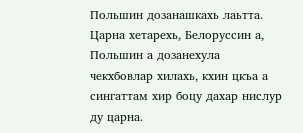Польшин дозанашкахь лаьтта. Царна хетарехь, Белоруссин а, Польшин а дозанехула чекхбовлар хилахь, кхин цкъа а сингаттам хир боцу дахар нислур ду царна.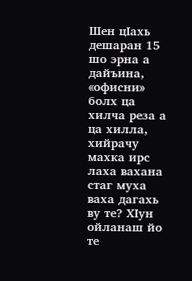Шен цIахь дешаран 15 шо эрна а дайъина, «офисни» болх ца хилча реза а ца хилла, хийрачу махка ирс лаха вахана стаг муха ваха дагахь ву те? ХIун ойланаш йо те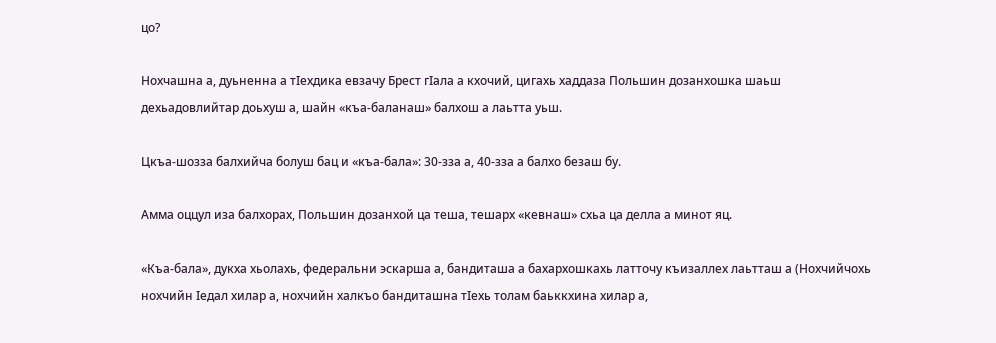цо?

Нохчашна а, дуьненна а тIехдика евзачу Брест гIала а кхочий, цигахь хаддаза Польшин дозанхошка шаьш дехьадовлийтар доьхуш а, шайн «къа-баланаш» балхош а лаьтта уьш.

Цкъа-шозза балхийча болуш бац и «къа-бала»: 30-зза а, 40-зза а балхо безаш бу.

Амма оццул иза балхорах, Польшин дозанхой ца теша, тешарх «кевнаш» схьа ца делла а минот яц.

«Къа-бала», дукха хьолахь, федеральни эскарша а, бандиташа а бахархошкахь латточу къизаллех лаьтташ а (Нохчийчохь нохчийн Iедал хилар а, нохчийн халкъо бандиташна тIехь толам баьккхина хилар а,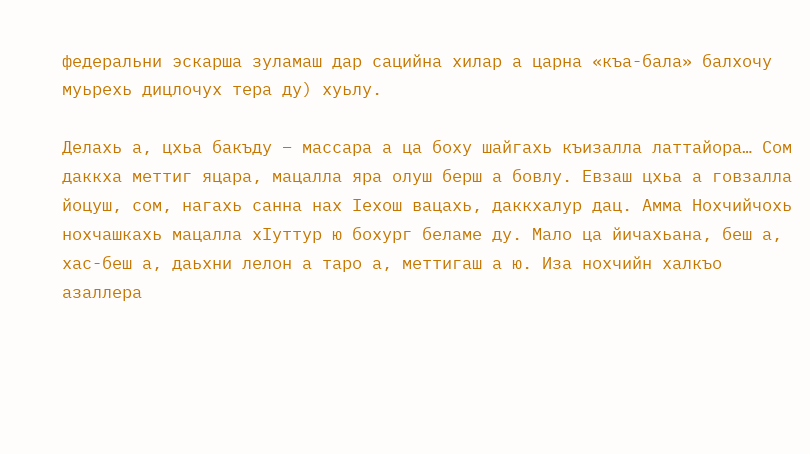федеральни эскарша зуламаш дар сацийна хилар а царна «къа-бала» балхочу муьрехь дицлочух тера ду) хуьлу.

Делахь а, цхьа бакъду – массара а ца боху шайгахь къизалла латтайора… Сом даккха меттиг яцара, мацалла яра олуш берш а бовлу. Евзаш цхьа а говзалла йоцуш, сом, нагахь санна нах Iехош вацахь, даккхалур дац. Амма Нохчийчохь нохчашкахь мацалла хIуттур ю бохург беламе ду. Мало ца йичахьана, беш а, хас-беш а, даьхни лелон а таро а, меттигаш а ю. Иза нохчийн халкъо азаллера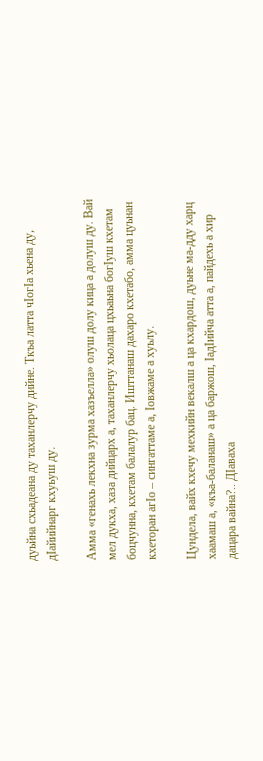дуьйна схьадеана ду таханлерчу дийне. Ткъа латта чIогIа хьена ду, дIайийнарг кхуьуш ду.

Амма «генахь лекхна зурма хазъелла» олуш долу кица а долуш ду. Вай мел дукха, хаза дийцарх а, таханлерчу хьолаца цхьаьна богIуш кхетам боцчунна, кхетам балалур бац. Ишттанаш дахаро кхетабо, амма цуьнан кхеторан агIо – сингаттаме а, Iовжаме а хуьлу.

Цундела, вайх кхечу мехкийн векалш а ца кхардош, дуьне ма-дду харц хаамаш а, «къа-баланаш» а ца баржош, IадIийча атта а, пайдехь а хир дацара вайна?.. ДIаваха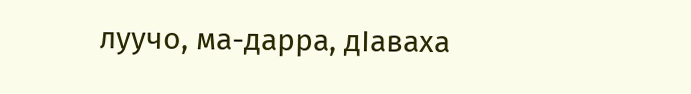луучо, ма-дарра, дIаваха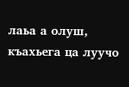лаьа а олуш, къахьега ца луучо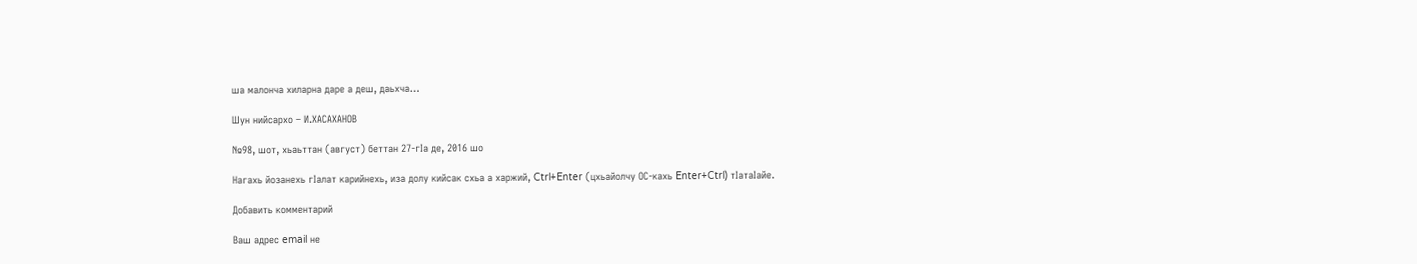ша малонча хиларна даре а деш, даьхча…

Шун нийсархо – И.ХАСАХАНОВ

№98, шот, хьаьттан (август) беттан 27-гIа де, 2016 шо

Нагахь йозанехь гIалат карийнехь, иза долу кийсак схьа а харжий, Ctrl+Enter (цхьайолчу ОС-кахь Enter+Ctrl) тIатаIайе.

Добавить комментарий

Ваш адрес email не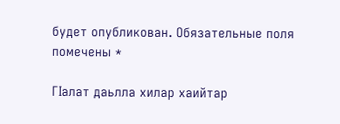будет опубликован. Обязательные поля помечены *

ГIалат даьлла хилар хаийтар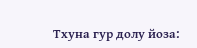Тхуна гур долу йоза: